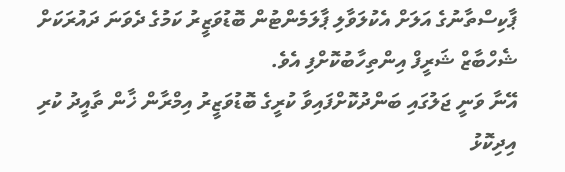ޕާކިސްތާނުގެ އަލަށް އެކުލަވާލި ޕާލަމެންޓުން ބޮޑުވަޒީރު ކަމުގެ ދެވަނަ ދައުރަކަށް ޝެހްބާޒް ޝަރީފް އިންތިހާބުކޮށްފި އެވެ.
އޭނާ ވަނީ ޖަލުގައި ބަންދުކޮށްފައިވާ ކުރީގެ ބޮޑުވަޒީރު އިމްރާން ޚާން ތާއީދު ކުރި އިދިކޮޅު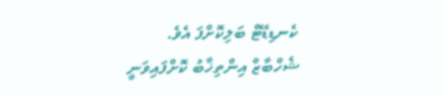ކެނޑިޑޭޓް ބަލިކޮށްފަ އެވެ.
ޝެހްބާޒް އިންތިޚާބު ކޮށްފައިވަނީ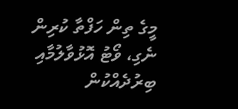މީގެ ތިން ހަފްތާ ކުރިން ނެގި، ވޯޓު އޮޅުވާލުމާއި ބިރުދެއްކުން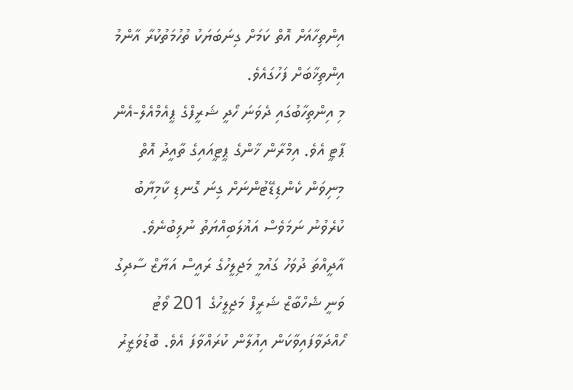އިންތިހާއަށް އޮތް ކަމަށް ގިނަބަޔަކު ތުހުމަތުކުރާ އާންމު އިންތިޚާބަށް ފަހުގައެވެ.
މި އިންތިހާބުގައި ދެވަނަ ހޯދީ ޝަރީފްގެ ޕީއެމްއެލް-އެން ޕާޓީ އެވެ. އިމްރާން ޚާންގެ ޕީޓީއައިގެ ތާއީދު އޮތް މިނިވަން ކެންޑިޑޭޓުންނަށް ގިނަ ގޮނޑި ކާމިޔާބު ކުރެވުނު ނަމަވެސް އަޣުލަބިއްޔަތު ނުލިބުނެވެ.
އާދީއްތަ ދުވަހު ގައުމީ މަޖިލީހުގެ ރައީސް އަޔާޒް ސާދިގު ވަނީ ޝެހްބާޒް ޝަރީފް މަޖިލީހުގެ 201 ވޯޓު ހޯއްދަވާފައިވާކަން އިއުލާން ކުރައްވާފަ އެވެ. ބޮޑުވަޒީރު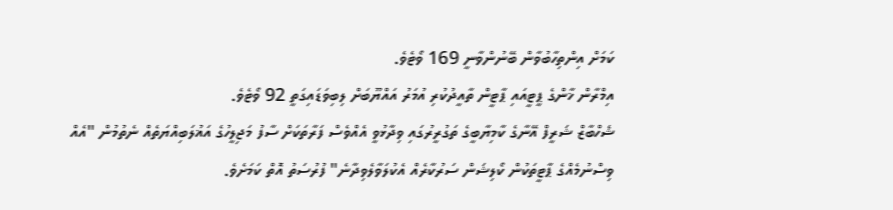ކަމަށް އިންތިހާބުވާން ބޭނުންވާނީ 169 ވޯޓެވެ.
އިމްރާން ޚާންގެ ޕީޓީއައި ޕާޓީން ތާއީދުކުރި އުމަރު އައްޔޫބަށް ލިބިވަޑައިގަތީ 92 ވޯޓެވެ.
ޝެހްބާޒް ޝަރީފް އޭނާގެ ކާމިޔާބީގެ ތަގުރީރުގައި ވިދާޅުވީ އެއްވެސް ފަރާތަކަށް ސާފު މަޖިލީހުގެ އަޣުލަބިއްޔަތެއް ނެތުމުން "އެއް ވިސްނުމެއްގެ ޕާޓީތަކުން ކޯލިޝަން ސަރުކާރެއް އެކުލަވާލެވިދާނެ" ފުރުސަތު އޮތް ކަމަށެވެ.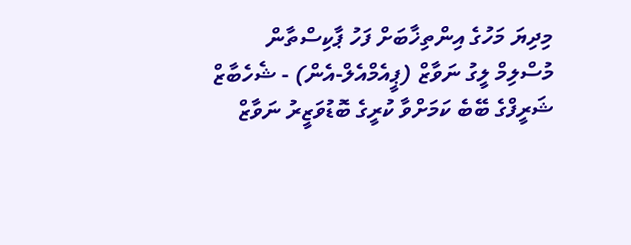މިދިޔަ މަހުގެ އިންތިޚާބަށް ފަހު ޕާކިސްތާން މުސްލިމް ލީގު ނަވާޒް (ޕީއެމްއެލް-އެން) - ޝެހެބާޒް ޝަރީފްގެ ބޭބެ ކަމަށްވާ ކުރީގެ ބޮޑުވަޒީރު ނަވާޒް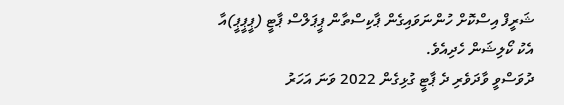ޝަރީފް އިސްކޮށް ހުންނަވައިގެން ޕާކިސްތާން ޕީޕަލްސް ޕާޓީ (ޕީޕީޕީ)އާ އެކު ކޯލިޝަން ހެދިއެވެ.
ދުވަސްވީ ވާދަވެރި ދެ ޕާޓީ ގުޅިގެން 2022 ވަނަ އަހަރު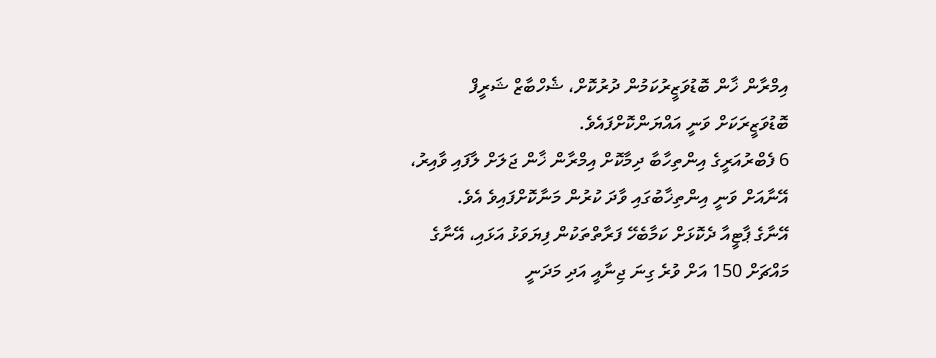އިމްރާން ޚާން ބޮޑުވަޒީރުކަމުން ދުރުކޮށް، ޝެހްބާޒް ޝަރީފް ބޮޑުވަޒީރަކަށް ވަނީ އައްޔަންކޮށްފައެވެ.
6 ފެބްރުއަރީގެ އިންތިހާބާ ދިމާކޮށް އިމްރާން ޚާން ޖަލަށް ލާފައި ވާއިރު، އޭނާއަށް ވަނީ އިންތިޚާބުގައި ވާދަ ކުރުން މަނާކޮށްފައިވެ އެވެ.
އޭނާގެ ޕާޓީއާ ދެކޮޅަށް ކަމާބެހޭ ފަރާތްތަކުން ފިޔަވަޅު އަޅައި، އޭނާގެ މައްޗަށް 150 އަށް ވުރެ ގިނަ ޖިނާއީ އަދި މަދަނީ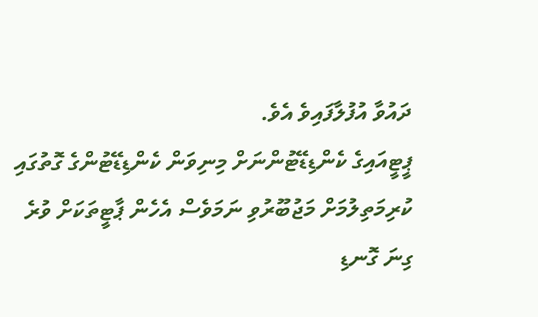ދައުވާ އުފުލާފައިވެ އެވެ.
ޕީޓީއައިގެ ކެންޑިޑޭޓުންނަށް މިނިވަން ކެންޑިޑޭޓުންގެ ގޮތުގައި ކުރިމަތިލުމަށް މަޖުބޫރުވި ނަމަވެސް އެހެން ޕާޓީތަކަށް ވުރެ ގިނަ ގޮނޑި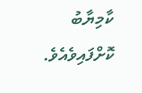ކާމިޔާބު ކޮށްފައިވެއެވެ.